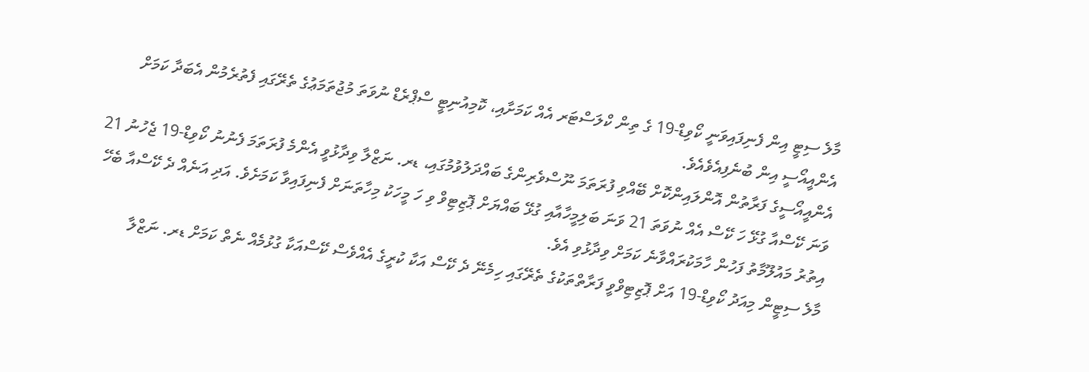މާލެ ސިޓީ އިން ފެނިފައިވަނީ ކޯވިޑް-19 ގެ ތިން ކްލަސްޓަރ އެއް ކަމަށާއި، ކޮމިއުނިޓީ ސްޕްރެޑް ނުވަތަ މުޖުތަމަޢުގެ ތެރޭގައި ފެތުރެމުން އެބަދާ ކަމަށް އެންއީއޯސީ އިން ބުނެފިއެވެއެވެ.
އެންއީއޯސީގެ ފަރާތުން އޮންލައިންކޮށް ބޭއްވި ފުރަތަމަ ނޫސްވެރިންގެ ބައްދަލުވުމުގައި، ޑރ. ނަޒްލާ ވިދާޅުވީ އެންމެ ފުރަތަމަ ފެނުނު ކޯވިޑް-19 ޖެހުނު 21 ވަނަ ކޭސްއާ ގުޅޭ ހަ ކޭސް އެއް ނުވަތަ 21 ވަނަ ބަލިމީހާއާއި ގުޅޭ ބައްޔަށް ޕޮޒިޓިވް ވި ހަ މީހަކު މިހާތަނަށް ފެނިފައިވާ ކަމަށެވެ. އަދި އަނެއް ދެ ކޭސްއާ ބެހޭ އިތުރު މައުލޫމާތު ފަހުން ހާމަކުރައްވާނެ ކަމަށް ވިދާޅުވި އެވެ.
މާލެ ސިޓީން މިއަދު ކޯވިޑް-19 އަށް ޕޮޒިޓިވްވީ ފަރާތްތަކުގެ ތެރޭގައި ހިމެނޭ ދެ ކޭސް އަކާ ކުރީގެ އެއްވެސް ކޭސްއަކާ ގުޅުމެއް ނެތް ކަމަށް ޑރ. ނަޒްލާ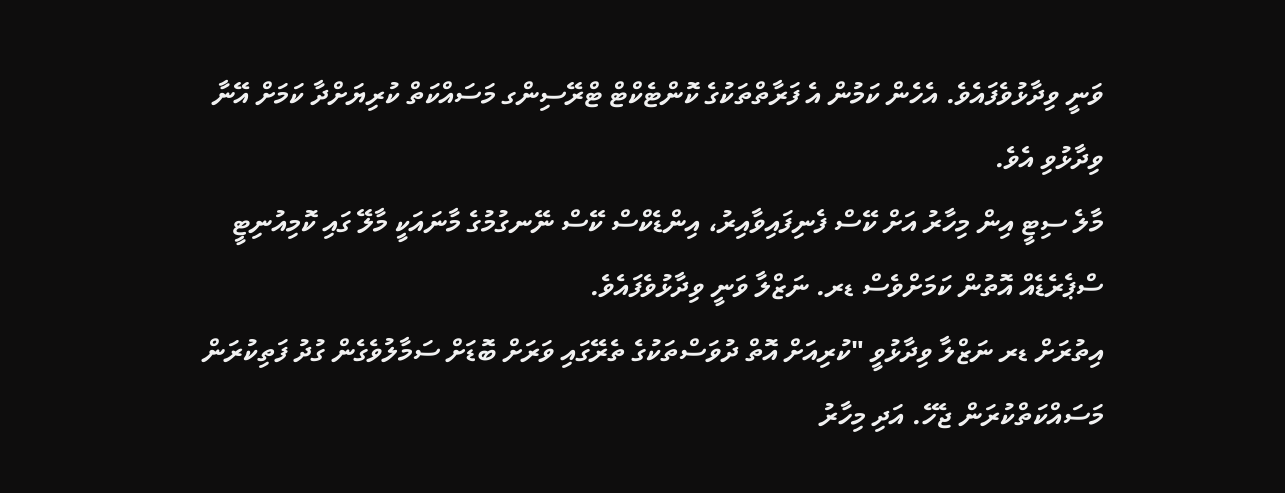ވަނީ ވިދާޅުވެފައެވެ. އެހެން ކަމުން އެ ފަރާތްތަކުގެ ކޮންޓެކްޓް ޓްރޭސިންގ މަސައްކަތް ކުރިޔަށްދާ ކަމަށް އޭނާ ވިދާޅުވި އެވެ.
މާލެ ސިޓީ އިން މިހާރު އަށް ކޭސް ފެނިފައިވާއިރު، އިންޑެކްސް ކޭސް ނޭނގުމުގެ މާނައަކީ މާލޭ ގައި ކޮމިއުނިޓީ ސްޕެރެޑެއް އޮތުން ކަމަށްވެސް ޑރ. ނަޒްލާ ވަނީ ވިދާޅުވެފައެވެ.
އިތުރަށް ޑރ ނަޒްލާ ވިދާޅުވީ "ކުރިއަށް އޮތް ދުވަސްތަކުގެ ތެރޭގައި ވަރަށް ބޮޑަށް ސަމާލުވެގެން ގުދު ފަތިކުރަން މަސައްކަތްކުރަން ޖެހޭ. އަދި މިހާރު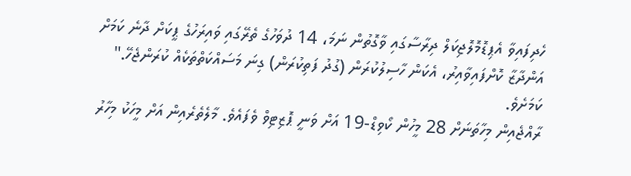ހެދިފައިވާ އެޕިޑޮމޮލޮޖިކަލް ދިރާސާގައި ވާގޮތުން ނަމަ، 14 ދުވަހުގެ ތެރޭގައި ވައިރަހުގެ ޕީކަށް ދާނެ ކަމަށް އަންދާޒާ ކޮށްފައިވާއިރު، އެކަން ހާސިލުކުރަން (ގުދު ފަތިކުރަން) ގިނަ މަސައްކަތްތަކެއް ކުރަންޖެހޭ." ކަމަށެވެ.
ރާއްޖެއިން މިހާތަނަށް 28 މީހުން ކޯވިޑް-19 އަށް ވަނީ ޕޮޒިޓިވް ވެފައެވެ. މާލެތެރެއިން އަށް މީހަކު މިހާރު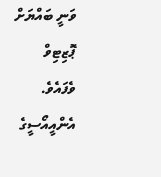ވަނީ ބައްޔަށް ޕޮޒިޓިވް ވެފައެވެ.
އެންއީއޯސީގެ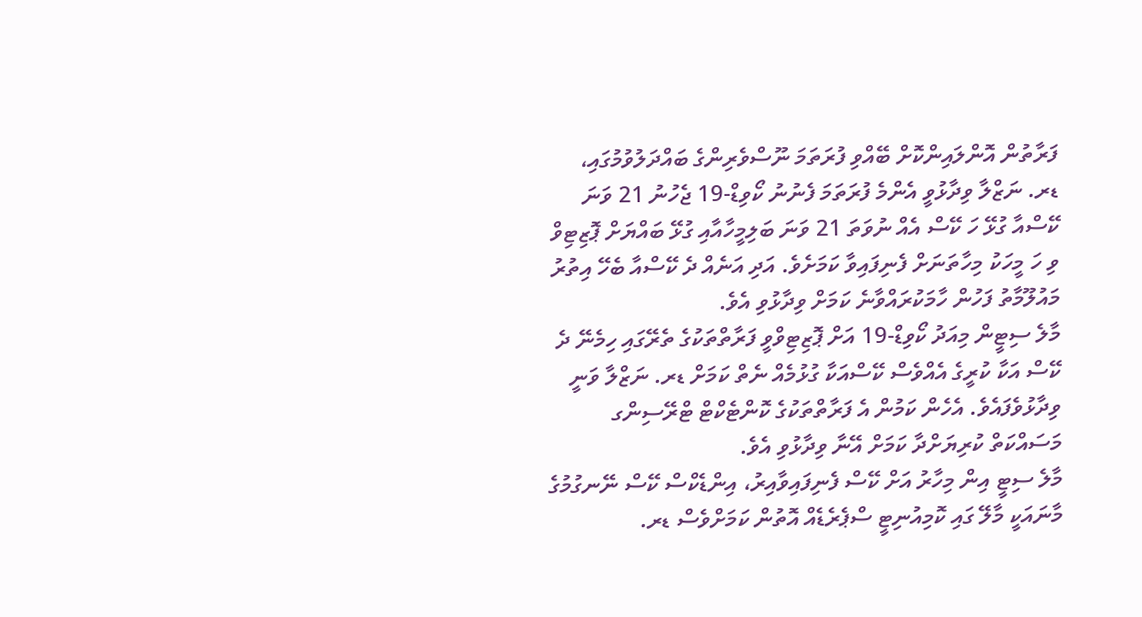ފަރާތުން އޮންލައިންކޮށް ބޭއްވި ފުރަތަމަ ނޫސްވެރިންގެ ބައްދަލުވުމުގައި، ޑރ. ނަޒްލާ ވިދާޅުވީ އެންމެ ފުރަތަމަ ފެނުނު ކޯވިޑް-19 ޖެހުނު 21 ވަނަ ކޭސްއާ ގުޅޭ ހަ ކޭސް އެއް ނުވަތަ 21 ވަނަ ބަލިމީހާއާއި ގުޅޭ ބައްޔަށް ޕޮޒިޓިވް ވި ހަ މީހަކު މިހާތަނަށް ފެނިފައިވާ ކަމަށެވެ. އަދި އަނެއް ދެ ކޭސްއާ ބެހޭ އިތުރު މައުލޫމާތު ފަހުން ހާމަކުރައްވާނެ ކަމަށް ވިދާޅުވި އެވެ.
މާލެ ސިޓީން މިއަދު ކޯވިޑް-19 އަށް ޕޮޒިޓިވްވީ ފަރާތްތަކުގެ ތެރޭގައި ހިމެނޭ ދެ ކޭސް އަކާ ކުރީގެ އެއްވެސް ކޭސްއަކާ ގުޅުމެއް ނެތް ކަމަށް ޑރ. ނަޒްލާ ވަނީ ވިދާޅުވެފައެވެ. އެހެން ކަމުން އެ ފަރާތްތަކުގެ ކޮންޓެކްޓް ޓްރޭސިންގ މަސައްކަތް ކުރިޔަށްދާ ކަމަށް އޭނާ ވިދާޅުވި އެވެ.
މާލެ ސިޓީ އިން މިހާރު އަށް ކޭސް ފެނިފައިވާއިރު، އިންޑެކްސް ކޭސް ނޭނގުމުގެ މާނައަކީ މާލޭ ގައި ކޮމިއުނިޓީ ސްޕެރެޑެއް އޮތުން ކަމަށްވެސް ޑރ.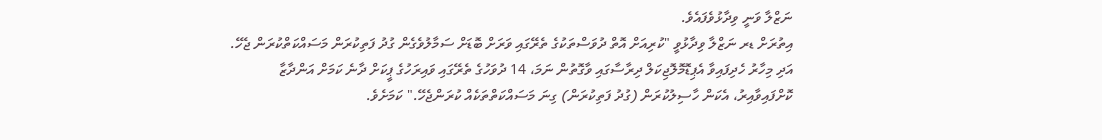ނަޒްލާ ވަނީ ވިދާޅުވެފައެވެ.
އިތުރަށް ޑރ ނަޒްލާ ވިދާޅުވީ "ކުރިއަށް އޮތް ދުވަސްތަކުގެ ތެރޭގައި ވަރަށް ބޮޑަށް ސަމާލުވެގެން ގުދު ފަތިކުރަން މަސައްކަތްކުރަން ޖެހޭ. އަދި މިހާރު ހެދިފައިވާ އެޕިޑޮމޮލޮޖިކަލް ދިރާސާގައި ވާގޮތުން ނަމަ، 14 ދުވަހުގެ ތެރޭގައި ވައިރަހުގެ ޕީކަށް ދާނެ ކަމަށް އަންދާޒާ ކޮށްފައިވާއިރު، އެކަން ހާސިލުކުރަން (ގުދު ފަތިކުރަން) ގިނަ މަސައްކަތްތަކެއް ކުރަންޖެހޭ." ކަމަށެވެ.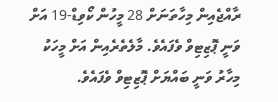ރާއްޖެއިން މިހާތަނަށް 28 މީހުން ކޯވިޑް-19 އަށް ވަނީ ޕޮޒިޓިވް ވެފައެވެ. މާލެތެރެއިން އަށް މީހަކު މިހާރު ވަނީ ބައްޔަށް ޕޮޒިޓިވް ވެފައެވެ.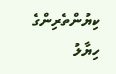ކިޔުންތެރިންގެ ހިޔާލު